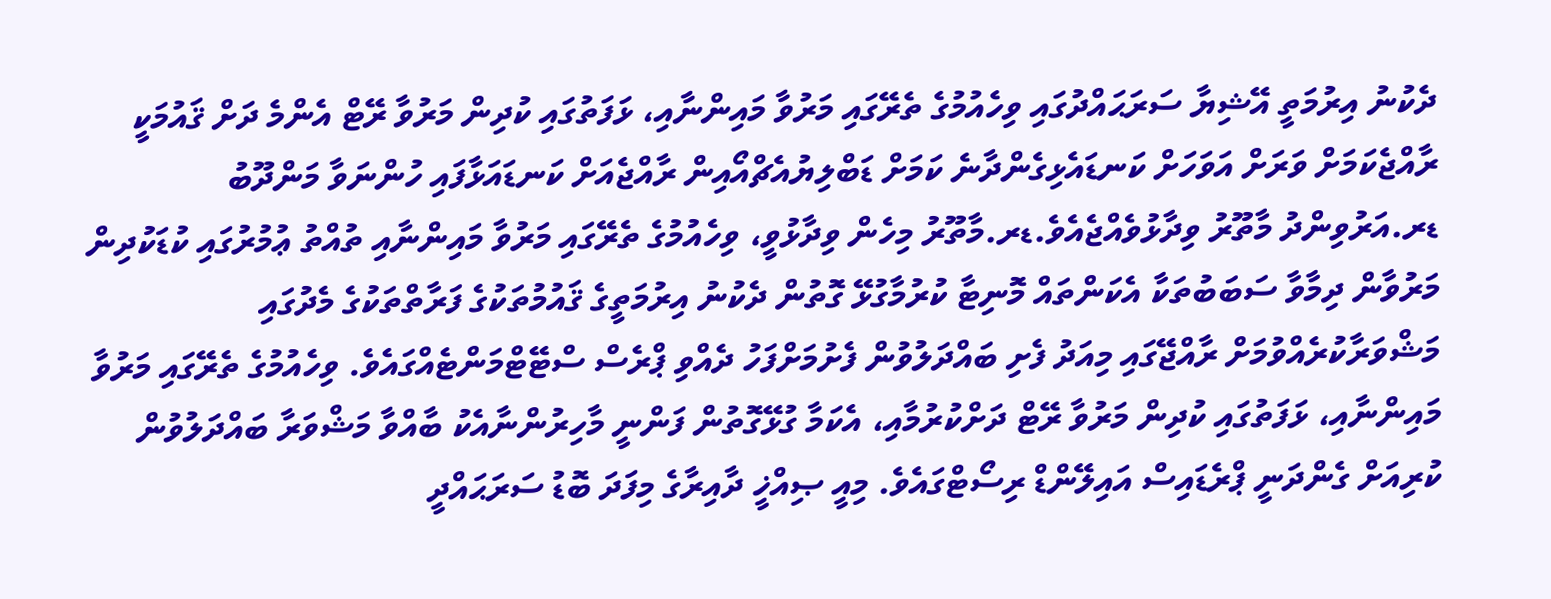ދެކުނު އިރުމަތީ އޭޝިޔާ ސަރަޙައްދުގައި ވިހެއުމުގެ ތެރޭގައި މަރުވާ މައިންނާއި، ޅަފަތުގައި ކުދިން މަރުވާ ރޭޓް އެންމެ ދަށް ޤައުމަކީ ރާއްޖެކަމަށް ވަރަށް އަވަހަށް ކަނޑައެޅިގެންދާނެ ކަމަށް ޑަބްލިޔުއެޗްއޯއިން ރާއްޖެއަށް ކަނޑައަޅާފައި ހުންނަވާ މަންދޫބު ޑރ.އަރުވިންދު މާތޫރު ވިދާޅުވެއްޖެއެވެ.ޑރ.މާތޫރު މިހެން ވިދާޅުވީ، ވިހެއުމުގެ ތެރޭގައި މަރުވާ މައިންނާއި ތުއްތު ޢުމުރުގައި ކުޑަކުދިން މަރުވާން ދިމާވާ ސަބަބުތަކާ އެކަންތައް މޮނިޓާ ކުރުމާގުޅޭ ގޮތުން ދެކުނު އިރުމަތީގެ ޤައުމުތަކުގެ ފަރާތްތަކުގެ މެދުގައި މަޝްވަރާކުރެއްވުމަށް ރާއްޖޭގައި މިއަދު ފެށި ބައްދަލުވުން ފެށުމަށްފަހު ދެއްވި ޕްރެސް ސްޓޭޓްމަންޓެއްގައެވެ. ވިހެއުމުގެ ތެރޭގައި މަރުވާ މައިންނާއި، ޅަފަތުގައި ކުދިން މަރުވާ ރޭޓް ދަށްކުރުމާއި، އެކަމާ ގުޅޭގޮތުން ފަންނީ މާހިރުންނާއެކު ބާއްވާ މަޝްވަރާ ބައްދަލުވުން ކުރިއަށް ގެންދަނީ ޕްރެޑައިސް އައިލޭންޑް ރިސޯޓްގައެވެ. މިއީ ޞިއްޚީ ދާއިރާގެ މިފަދަ ބޮޑު ސަރަޙައްދީ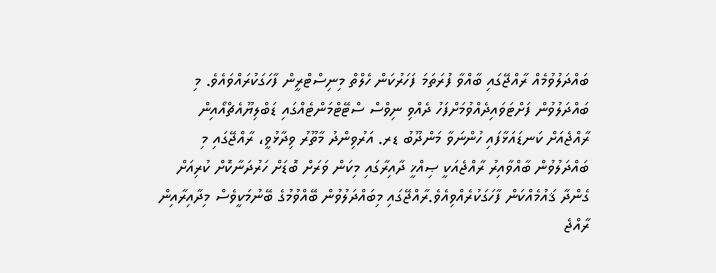ބައްދަލުވުމެއް ރާއްޖޭގައި ބާއްވާ ފުރަތަމަ ފަހަރުކަން ހެލްތް މިނިސްޓްރީން ފާހަގަކުރައްވައެވެ. މި ބައްދަލުވުން ފަށްޓަވައިދެއްވުމަށްފަހު ދެއްވި ނިވްސް ސްޓޭޓްމަންޓެއްގައި ޑަބްލިޔޫއެޗްއޯއިން ރާއްޖެއަށް ކަނޑައަޅާފައި ހުންނަވާ މަންދޫބު ޑރ. އަރުވިންދު މާތޫރު ވިދާޅުވީ، ރާއްޖޭގައި މި ބައްދަލުވުން ބާއްވާއިރު ރާއްޖެއަކީ ޞިއްޚީ ދާއިރާގައި މިކަން ވަރަށް ބޮޑަށް ހަރުދަނާކޮށް ކުރިއަށް ގެންދާ ޤައުމެއްކަން ފާހަގަކުރެއްވިއެވެ.ރާއްޖޭގައި މިބައްދަލުވުން ބޭއްވުމުގެ ބޭނުމަކީވެސް މިދާއިރާއިން ރާއްޖެ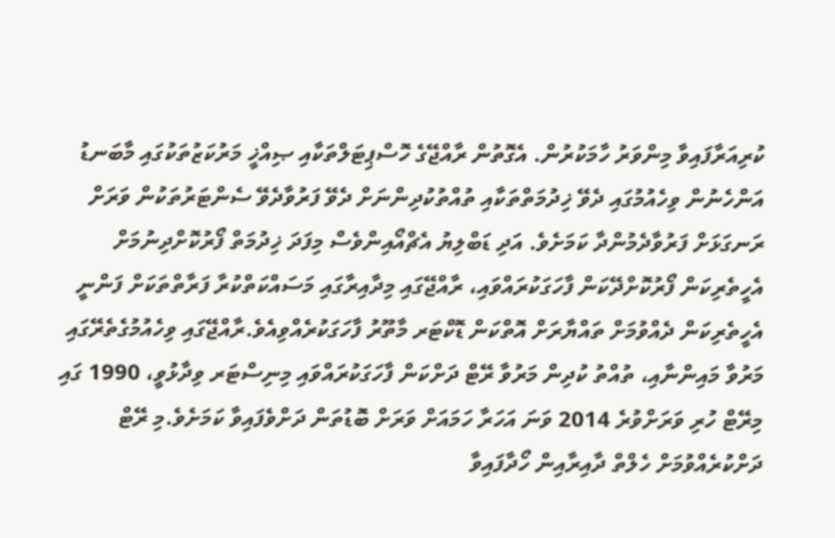ކުރިއަރާފައިވާ މިންވަރު ހާމަކުރުން. އެގޮތުން ރާއްޖޭގެ ހޮސްޕިޓަލްތަކާއި ޞިއްޚީ މަރުކަޒުތަކުގައި މާބަނޑު އަންހެނުން ވިހެއުމުގައި ދެވޭ ޚިދުމަތްތަކާއި ތުއްތުކުދިންނަށް ދެވޭ ފަރުވާދެވޭ ސެންޓަރުތަކުން ވަރަށް ރަނގަޅަށް ފަރުވާދެމުންދާ ކަމަށެވެ. އަދި ޑަބްލިޔު އެޗްއޯއިންވެސް މިފަދަ ޚިދުމަތް ފޯރުކޮށްދިނުމަށް އެހީތެރިކަން ފޯރުކޮށްދޭކަން ފާހަގަކުރައްވައި، ރާއްޖޭގައި މިދާއިރާގައި މަސައްކަތްކުރާ ފަރާތްތަކަށް ފަންނީ އެހީތެރިކަން ދެއްވުމަށް ތައްޔާރަށް އޮތްކަން ޑޮކްޓަރ މާތޫރު ފާހަގަކުރެއްވިއެވެ.ރާއްޖޭގައި ވިހެއުމުގެތެރޭގައި މަރުވާ މައިންނާއި، ތުއްތު ކުދިން މަރުވާ ރޭޓް ދަށްކަން ފާހަގަކުރައްވައި މިނިސްޓަރ ވިދާޅުވީ، 1990 ގައި މިރޭޓް ހުރި ވަރަށްވުރެ 2014 ވަނަ އަހަރާ ހަމައަށް ވަރަށް ބޮޑުތަން ދަށްވެފައިވާ ކަމަށެވެ.މި ރޭޓް ދަށްކުރެއްވުމަށް ހެލްތް ދާއިރާއިން ހޯދާފައިވާ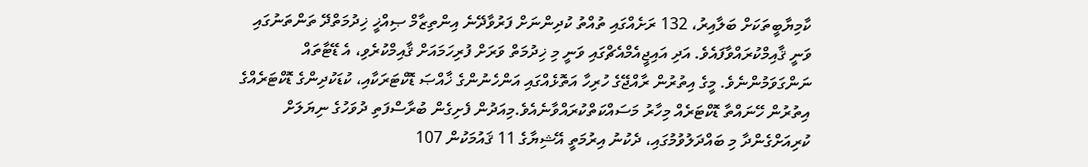ކާމިޔާބީތަކަށް ބަލާއިރު، 132 ރަށެއްގައި ތުއްތު ކުދިންނަށް ފަރުވާދޭނެ އިންތިޒާމް ޞިއްޚީ ޚިދުމަތްދޭ ތަންތަނުގައި ވަނީ ޤާއިމްކުރައްވާފައެވެ. އަދި އައިޖީއެމްއެޗްގައި ވަނީ މި ޚިދުމަތް ވަރަށް ފުރިހަމައަށް ޤާއިމްކުރެވި، އެ ޑޭޓާތައް ނަންގަވަމުންނެވެ. މީގެ އިތުރުން ރާއްޖޭގެ ހުރިހާ އަތޮޅެއްގައި އަންހެނުންގެ ޚާއްޞަ ޑޮކްޓަރަކާއި، ކުޑަކުދިންގެ ޑޮކްޓަރެއްގެ އިތުރުން ހޭނައްތާ ޑޮކްޓަރެއް މިހާރު މަސައްކަތްކުރައްވާނެއެވެ.މިއަދުން ފެށިގެން ބުރާސްފަތި ދުވަހުގެ ނިޔަލަށް ކުރިއަށްގެންދާ މި ބައްދަލުވުމުގައި، ދެކުނު އިރުމަތީ އޭޝިޔާގެ 11 ޤައުމަކުން 107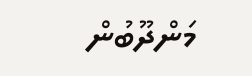މަންދޫބުން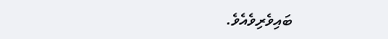ބައިވެރިވެއެވެ.